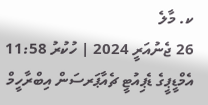ކ. މާލެ
26 ޖެނުއަރީ 2024 | ހުކުރު 11:58
އެމްޑީޕީގެ ޑެޕިއުޓީ ޗެއާޕަރސަން އިބްރާހީމް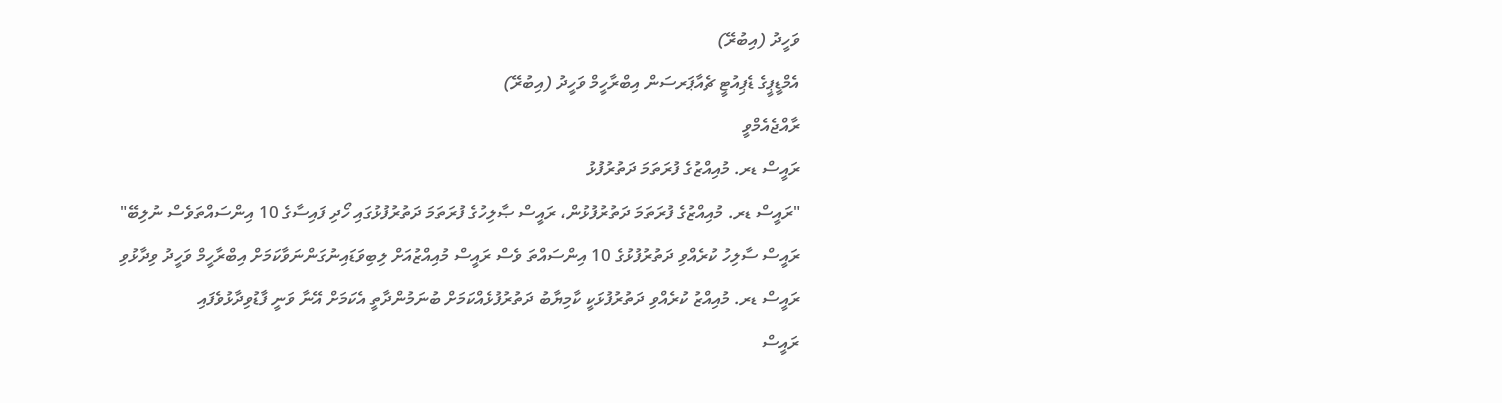ވަހީދު (އިބުރޭ)
އެމްޑީޕީގެ ޑެޕިއުޓީ ޗެއާޕަރސަން އިބްރާހީމް ވަހީދު (އިބުރޭ)
ރާއްޖެއެމްވީ
ރައީސް ޑރ. މުއިއްޒުގެ ފުރަތަމަ ދަތުރުފުޅު
"ރައީސް ޑރ. މުއިއްޒުގެ ފުރަތަމަ ދަތުރުފުޅުން، ރައީސް ޞާލިހުގެ ފުރަތަމަ ދަތުރުފުޅުގައި ހޯދި ފައިސާގެ 10 އިންސައްތަވެސް ނުލިބޭ"
ރައީސް ސާލިހު ކުރެއްވި ދަތުރުފުޅުގެ 10 އިންސައްތަ ވެސް ރައީސް މުއިއްޒުއަށް ލިބިވަޑައިނުގަންނަވާކަމަށް އިބްރާހީމް ވަހީދު ވިދާޅުވި
ރައީސް ޑރ. މުއިއްޒު ކުރެއްވި ދަތުރުފުޅަކީ ކާމިޔާބު ދަތުރުފުޅެއްކަމަށް ބުނަމުންދާތީ އެކަމަށް އޭނާ ވަނީ ފާޑުވިދާޅުވެފައި
ރައީސް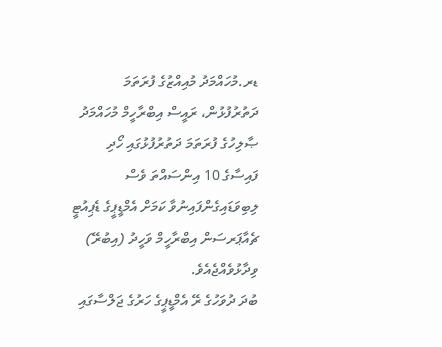ޑރ.މުހައްމަދު މުއިއްޒުގެ ފުރަތަމަ ދަތުރުފުޅުން، ރައީސް އިބްރާހީމް މުހައްމަދު ޞާލިހުގެ ފުރަތަމަ ދަތުރުފުޅުގައި ހޯދި ފައިސާގެ 10 އިންސައްތަ ވެސް ލިބިވަޑައިގެންފައިނުވާ ކަމަށް އެމްޑީޕީގެ ޑެޕިއުޓީ ޗެއާޕަރސަން އިބްރާހީމް ވަހީދު (އިބުރޭ) ވިދާޅުވެއްޖެއެވެ.
ބުދަ ދުވަހުގެ ރޭ އެމްޑީޕީގެ ހަރުގެ ޖަލްސާގައި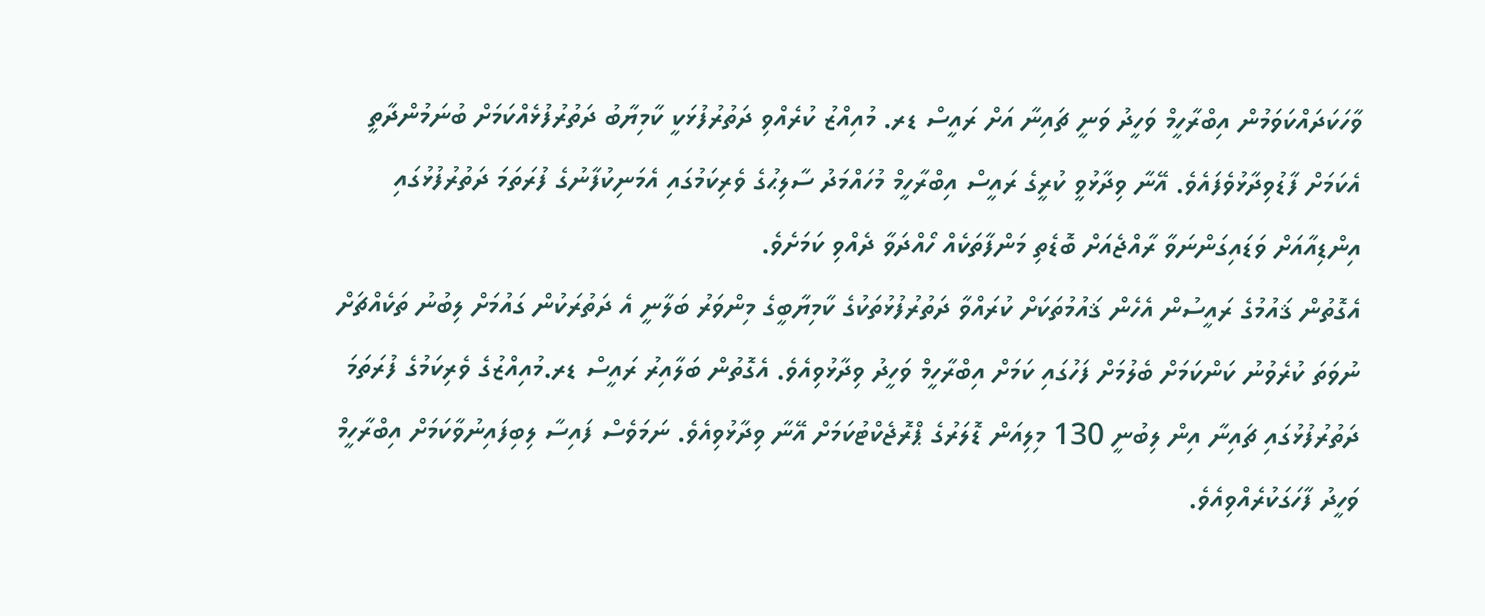ވާހަކަދައްކަވަމުން އިބްރާހީމް ވަހީދު ވަނީ ޗައިނާ އަށް ރައީސް ޑރ. މުއިއްޒު ކުރެއްވި ދަތުރުފުޅަކީ ކާމިޔާބު ދަތުރުފުޅެއްކަމަށް ބުނަމުންދާތީ އެކަމަށް ފާޑުވިދާޅުވެފައެވެ. އޭނާ ވިދާޅުވީ ކުރީގެ ރައީސް އިބްރާހީމް މުހައްމަދު ސާލިޙުގެ ވެރިކަމުގައި އެމަނިކުފާނުގެ ފުރަތަމަ ދަތުރުފުޅުގައި އިންޑިއާއަށް ވަޑައިގަންނަވާ ރާއްޖެއަށް ބޮޑެތި މަންފާތަކެއް ހޯއްދަވާ ދެއްވި ކަމަށެވެ.
އެގޮތުން ޤައުމުގެ ރައީސުން އެހެން ޤައުމުތަކަށް ކުރައްވާ ދަތުރުފުޅުތަކުގެ ކާމިޔާބީގެ މިންވަރު ބަލާނީ އެ ދަތުރަކުން ގައުމަށް ލިބުނު ތަކެއްޗަށް ނުވަތަ ކުރެވުނު ކަންކަމަށް ބެލުމަށް ފަހުގައި ކަމަށް އިބްރާހީމް ވަހީދު ވިދާޅުވިއެވެ. އެގޮތުން ބަލާއިރު ރައީސް ޑރ.މުއިއްޒުގެ ވެރިކަމުގެ ފުރަތަމަ ދަތުރުފުޅުގައި ޗައިނާ އިން ލިބުނީ 130 މިލިއަން ޑޮލަރުގެ ޕްރޮޖެކްޓުކަމަށް އޭނާ ވިދާޅުވިއެވެ. ނަމަވެސް ފައިސާ ލިބިފައިނުވާކަމަށް އިބްރާހީމް ވަހީދު ފާހަގަކުރެއްވިއެވެ.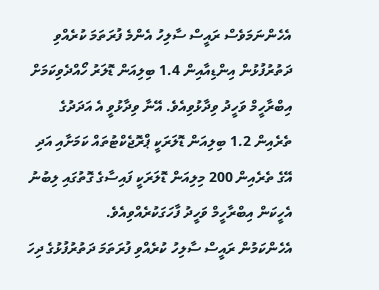އެހެންނަމަވެސް ރައީސް ސާލިހު އެންމެ ފުރަތަމަ ކުރެއްވި ދަތުރުފުޅުން އިންޑިއާއިން 1.4 ބިލިއަން ޑޮލަރު ހޯއްދެވިކަމަށް އިބްރާހީމް ވަހީދު ވިދާޅުވިއެވެ. އޭނާ ވިދާޅުވީ އެ އަދަދުގެ ތެރެއިން 1.2 ބިލިއަން ޑޮލަރަކީ ޕްރޮޖެކްޓުތައް ކަމަށާއި އަދި އޭގެ ތެރެއިން 200 މިލިއަން ޑޮލަރަކީ ފައިސާގެ ގޮތުގައި ލިބުނު އެހީކަން އިބްރާހީމް ވަހީދު ފާހަގަކުރެއްވިއެވެ.
އެހެންކަމުން ރައީސް ސާލިހު ކުރެއްވި ފުރަތަމަ ދަތުރުފުޅުގެ ދިހަ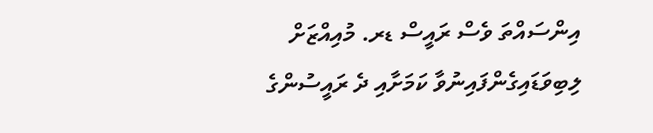އިންސައްތަ ވެސް ރައީސް ޑރ. މުއިއްޒަށް ލިބިވަޑައިގެންފައިނުވާ ކަމަށާއި ދެ ރައީސުންގެ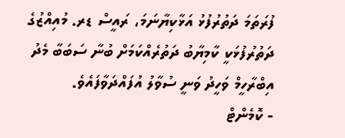ފުރަތަމަ ދަތުރުފުޅު އަޅާކިޔާނަމަ، ރައީސް ޑރ. މުއިއްޒުގެ ދަތުރުފުޅަކީ ކާމިޔާބު ދަތުރެއްކަމަށް ބުނާ ސަބަބާ މެދު އިބްރާހީމް ވަހީދު ވަނީ ސުވާލު އުފައްދަވާފައެވެ.
- ކޮމެންޓް